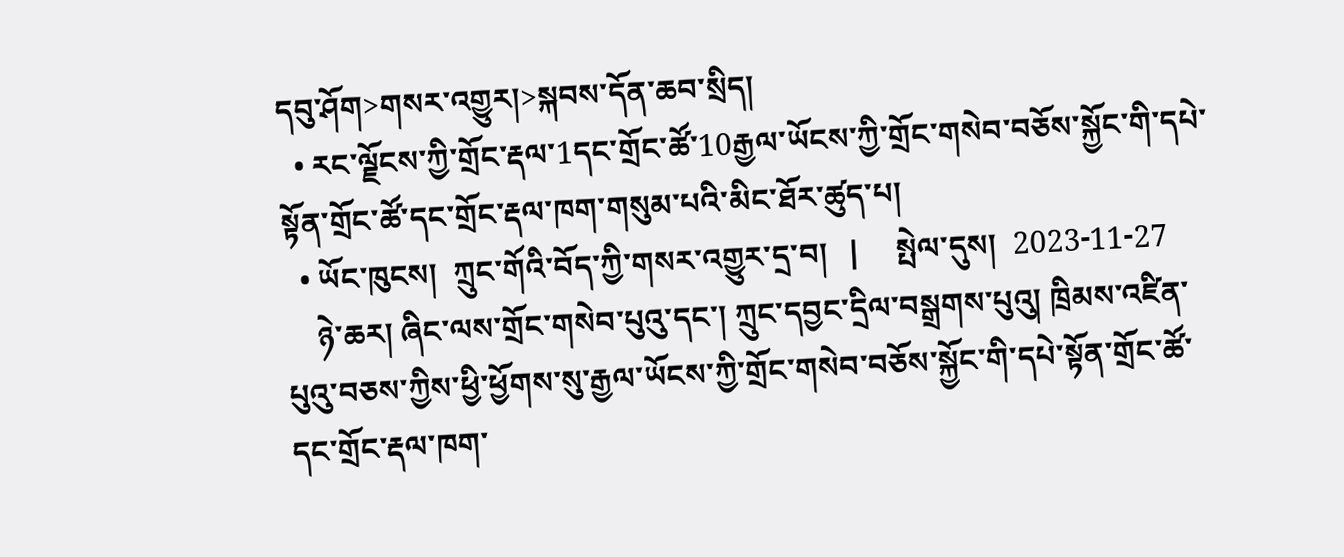དབུ་ཤོག>གསར་འགྱུར།>སྐབས་དོན་ཆབ་སྲིད།
  • རང་ལྗོངས་ཀྱི་གྲོང་རྡལ་1དང་གྲོང་ཚོ་10རྒྱལ་ཡོངས་ཀྱི་གྲོང་གསེབ་བཅོས་སྐྱོང་གི་དཔེ་སྟོན་གྲོང་ཚོ་དང་གྲོང་རྡལ་ཁག་གསུམ་པའི་མིང་ཐོར་ཚུད་པ།
  • ཡོང་ཁུངས།  ཀྲུང་གོའི་བོད་ཀྱི་གསར་འགྱུར་དྲ་བ།   |     སྤེལ་དུས།  2023-11-27
    ཉེ་ཆར། ཞིང་ལས་གྲོང་གསེབ་པུའུ་དང་། ཀྲུང་དབྱང་དྲིལ་བསྒྲགས་པུའུ། ཁྲིམས་འཛིན་པུའུ་བཅས་ཀྱིས་ཕྱི་ཕྱོགས་སུ་རྒྱལ་ཡོངས་ཀྱི་གྲོང་གསེབ་བཅོས་སྐྱོང་གི་དཔེ་སྟོན་གྲོང་ཚོ་དང་གྲོང་རྡལ་ཁག་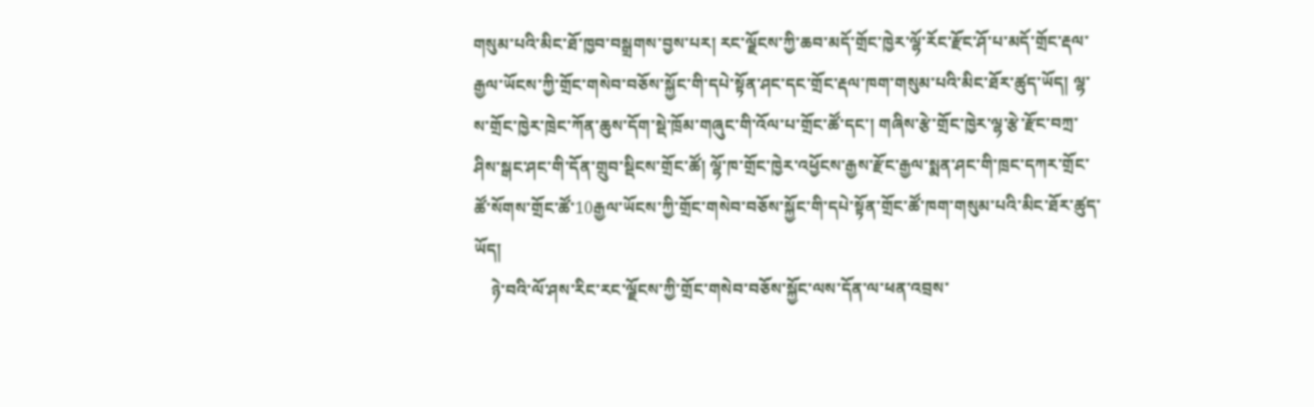གསུམ་པའི་མིང་ཐོ་ཁྱབ་བསྒྲགས་བྱས་པར། རང་ལྗོངས་ཀྱི་ཆབ་མདོ་གྲོང་ཁྱེར་ལྷོ་རོང་རྫོང་ཤོ་པ་མདོ་གྲོང་རྡལ་རྒྱལ་ཡོངས་ཀྱི་གྲོང་གསེབ་བཅོས་སྐྱོང་གི་དཔེ་སྟོན་ཤང་དང་གྲོང་རྡལ་ཁག་གསུམ་པའི་མིང་ཐོར་ཚུད་ཡོད། ལྷ་ས་གྲོང་ཁྱེར་ཁྲེང་ཀོན་ཆུས་དོག་སྡེ་ཁྲོམ་གཞུང་གི་འོལ་པ་གྲོང་ཚོ་དང་། གཞིས་རྩེ་གྲོང་ཁྱེར་ལྷ་རྩེ་རྫོང་བཀྲ་ཤིས་སྒང་ཤང་གི་དོན་གྲུབ་སྡིངས་གྲོང་ཚོ། ལྷོ་ཁ་གྲོང་ཁྱེར་འཕྱོངས་རྒྱས་རྫོང་རྒྱལ་སྨན་ཤང་གི་ཁྲང་དཀར་གྲོང་ཚོ་སོགས་གྲོང་ཚོ་10རྒྱལ་ཡོངས་ཀྱི་གྲོང་གསེབ་བཅོས་སྐྱོང་གི་དཔེ་སྟོན་གྲོང་ཚོ་ཁག་གསུམ་པའི་མིང་ཐོར་ཚུད་ཡོད།
    ཉེ་བའི་ལོ་ཤས་རིང་རང་ལྗོངས་ཀྱི་གྲོང་གསེབ་བཅོས་སྐྱོང་ལས་དོན་ལ་ཕན་འབྲས་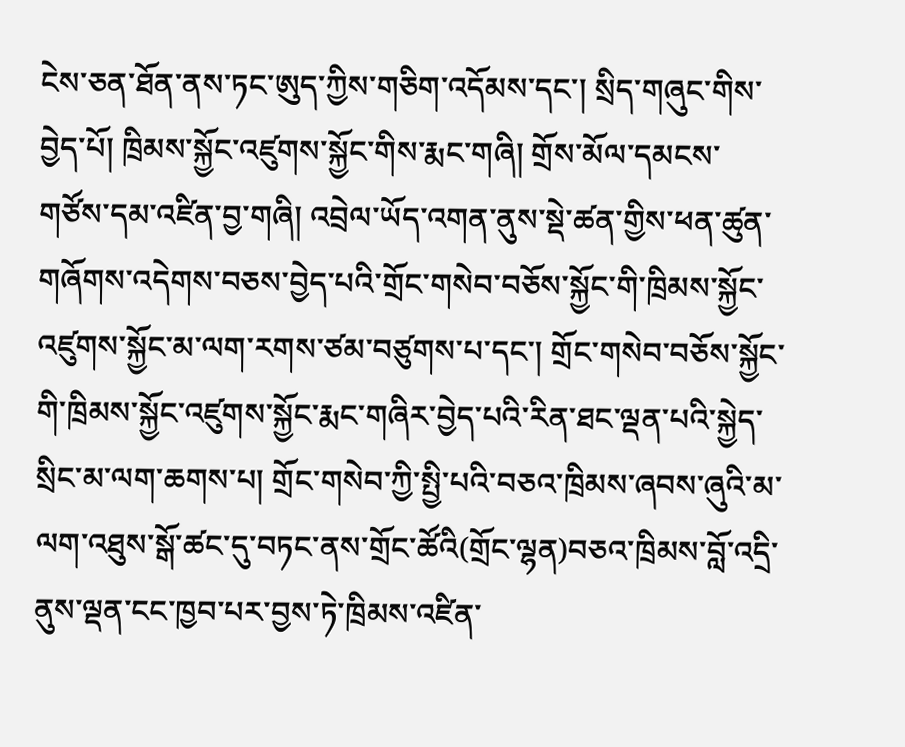ངེས་ཅན་ཐོན་ནས་ཏང་ཨུད་ཀྱིས་གཅིག་འདོམས་དང་། སྲིད་གཞུང་གིས་བྱེད་པོ། ཁྲིམས་སྐྱོང་འཛུགས་སྐྱོང་གིས་རྨང་གཞི། གྲོས་མོལ་དམངས་གཙོས་དམ་འཛིན་བྱ་གཞི། འབྲེལ་ཡོད་འགན་ནུས་སྡེ་ཚན་གྱིས་ཕན་ཚུན་གཞོགས་འདེགས་བཅས་བྱེད་པའི་གྲོང་གསེབ་བཅོས་སྐྱོང་གི་ཁྲིམས་སྐྱོང་འཛུགས་སྐྱོང་མ་ལག་རགས་ཙམ་བཙུགས་པ་དང་། གྲོང་གསེབ་བཅོས་སྐྱོང་གི་ཁྲིམས་སྐྱོང་འཛུགས་སྐྱོང་རྨང་གཞིར་བྱེད་པའི་རིན་ཐང་ལྡན་པའི་སྐྱེད་སྲིང་མ་ལག་ཆགས་པ། གྲོང་གསེབ་ཀྱི་སྤྱི་པའི་བཅའ་ཁྲིམས་ཞབས་ཞུའི་མ་ལག་འཐུས་སྒོ་ཚང་དུ་བཏང་ནས་གྲོང་ཚོའི(གྲོང་ལྷན)བཅའ་ཁྲིམས་བློ་འདྲི་ནུས་ལྡན་ངང་ཁྱབ་པར་བྱས་ཏེ་ཁྲིམས་འཛིན་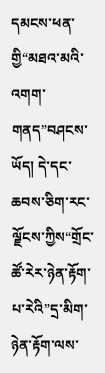དམངས་ཕན་གྱི“མཐའ་མའི་འགག་གནད”བཤངས་ཡོད། དེ་དང་ཆབས་ཅིག་རང་ལྗོངས་ཀྱིས“གྲོང་ཚོ་རེར་ཉེན་རྟོག་པ་རེའི”དྲ་མིག་ཉེན་རྟོག་ལས་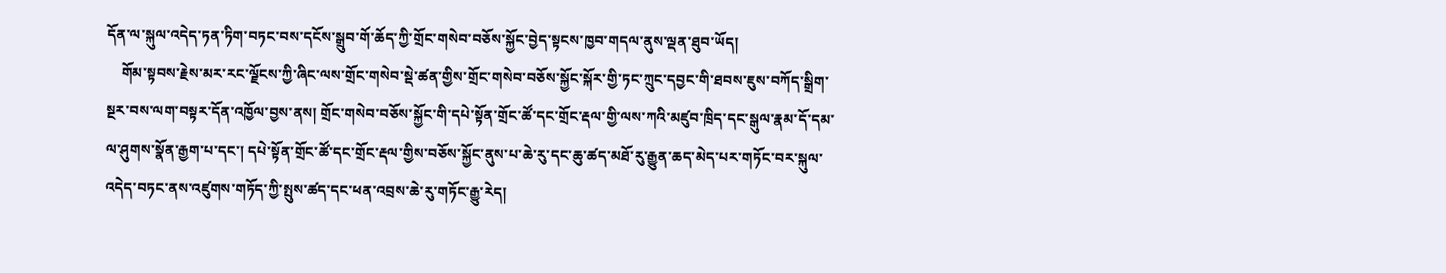དོན་ལ་སྐུལ་འདེད་ཏན་ཏིག་བཏང་བས་དངོས་སྒྲུབ་གོ་ཆོད་ཀྱི་གྲོང་གསེབ་བཅོས་སྐྱོང་བྱེད་སྟངས་ཁྱབ་གདལ་ནུས་ལྡན་ཐུབ་ཡོད།
    གོམ་སྟབས་རྗེས་མར་རང་ལྗོངས་ཀྱི་ཞིང་ལས་གྲོང་གསེབ་སྡེ་ཚན་གྱིས་གྲོང་གསེབ་བཅོས་སྐྱོང་སྐོར་གྱི་ཏང་ཀྲུང་དབྱང་གི་ཐབས་ཇུས་བཀོད་སྒྲིག་སྔར་བས་ལག་བསྟར་དོན་འཁྱོལ་བྱས་ནས། གྲོང་གསེབ་བཅོས་སྐྱོང་གི་དཔེ་སྟོན་གྲོང་ཚོ་དང་གྲོང་རྡལ་གྱི་ལས་ཀའི་མཛུབ་ཁྲིད་དང་སྒུལ་རྣམ་དོ་དམ་ལ་ཤུགས་སྣོན་རྒྱག་པ་དང་། དཔེ་སྟོན་གྲོང་ཚོ་དང་གྲོང་རྡལ་གྱིས་བཅོས་སྐྱོང་ནུས་པ་ཆེ་རུ་དང་ཆུ་ཚད་མཐོ་རུ་རྒྱུན་ཆད་མེད་པར་གཏོང་བར་སྐུལ་འདེད་བཏང་ནས་འཛུགས་གཏོད་ཀྱི་སྤུས་ཚད་དང་ཕན་འབྲས་ཆེ་རུ་གཏོང་རྒྱུ་རེད།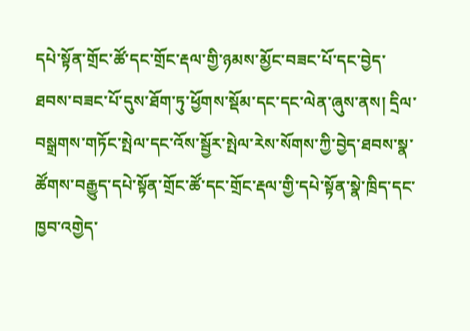དཔེ་སྟོན་གྲོང་ཚོ་དང་གྲོང་རྡལ་གྱི་ཉམས་མྱོང་བཟང་པོ་དང་བྱེད་ཐབས་བཟང་པོ་དུས་ཐོག་ཏུ་ཕྱོགས་སྡོམ་དང་དང་ལེན་ཞུས་ནས། དྲིལ་བསྒྲགས་གཏོང་སྤེལ་དང་འོས་སྦྱོར་སྤེལ་རེས་སོགས་ཀྱི་བྱེད་ཐབས་སྣ་ཚོགས་བརྒྱུད་དཔེ་སྟོན་གྲོང་ཚོ་དང་གྲོང་རྡལ་གྱི་དཔེ་སྟོན་སྣེ་ཁྲིད་དང་ཁྱབ་འགྱེད་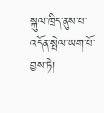སྐུལ་ཁྲིད་ནུས་པ་འདོན་སྤེལ་ཡག་པོ་བྱས་ཏེ།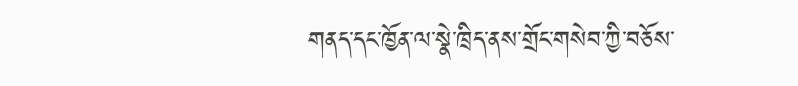གནད་དང་ཁྱོན་ལ་སྣེ་ཁྲིད་ནས་གྲོང་གསེབ་ཀྱི་བཅོས་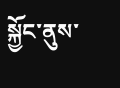སྐྱོང་ནུས་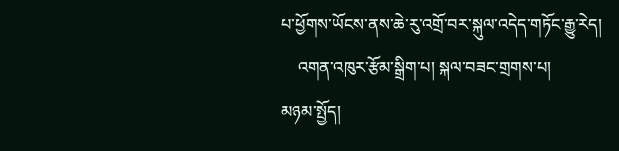པ་ཕྱོགས་ཡོངས་ནས་ཆེ་རུ་འགྲོ་བར་སྐུལ་འདེད་གཏོང་རྒྱུ་རེད།
    འགན་འཁུར་རྩོམ་སྒྲིག་པ། སྐལ་བཟང་གྲགས་པ།
མཉམ་སྤྱོད།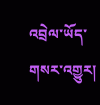འབྲེལ་ཡོད་གསར་འགྱུར།